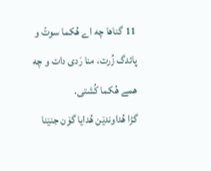11 گناها چه اے هُکما سوتّ و پائدگ زُرت، منا رَدی دات و چه همے هُکما کُشتی.
گڑا هُداوندێن هُدایا گۆن جنێنا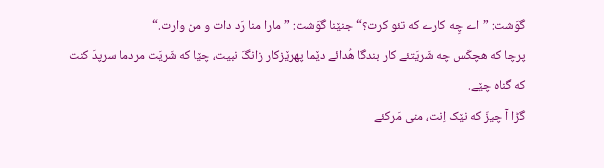گوَشت: ”اے چِه کارے که تئو کرت؟“ جنێنا گوَشت: ”مارا منا رَد دات و من وارت.“
پرچا که هچکَس چه شَریَتئے کار بندگا هُدائے دێما پهرێزکار زانگَ نبیت، چێا که شَریَت مردما سرپدَ کنت که گناه چێے.
گڑا آ چیزّ که نێک اِنت، منی مَرکئے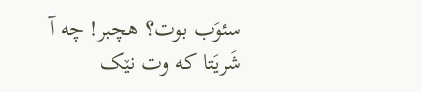سئوَب بوت؟ هچبر! چه آ شَریَتا که وت نێک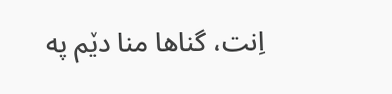اِنت، گناها منا دێم په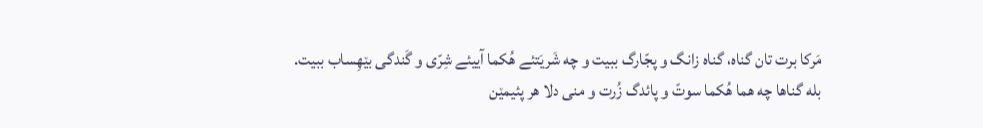مَرکا برت تان گناه، گناه زانگ و پجّارگ ببیت و چه شَریَتئے هُکما آییئے شِرّی و گَندگی بێهِساب ببیت.
بله گناها چه هما هُکما سوتّ و پائدگ زُرت و منی دلا هر پئیمێن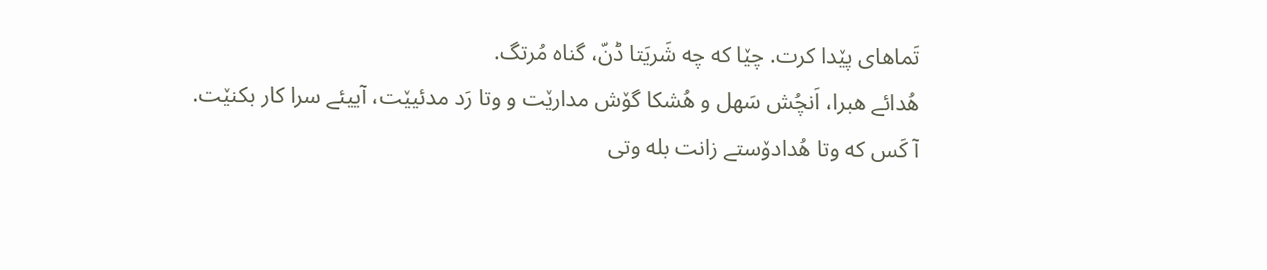تَماهای پێدا کرت. چێا که چه شَریَتا ڈنّ، گناه مُرتگ.
هُدائے هبرا، اَنچُش سَهل و هُشکا گۆش مدارێت و وتا رَد مدئیێت، آییئے سرا کار بکنێت.
آ کَس که وتا هُدادۆستے زانت بله وتی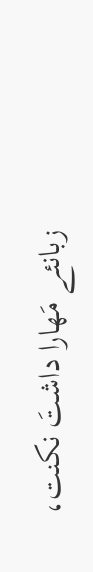زبانئے مَهارا داشتَ نکنت،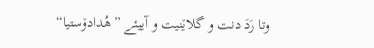وتا رَدَ دنت و گلاێنیت و آییئے ”هُدادۆستیا“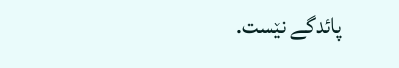پائدگے نێست.